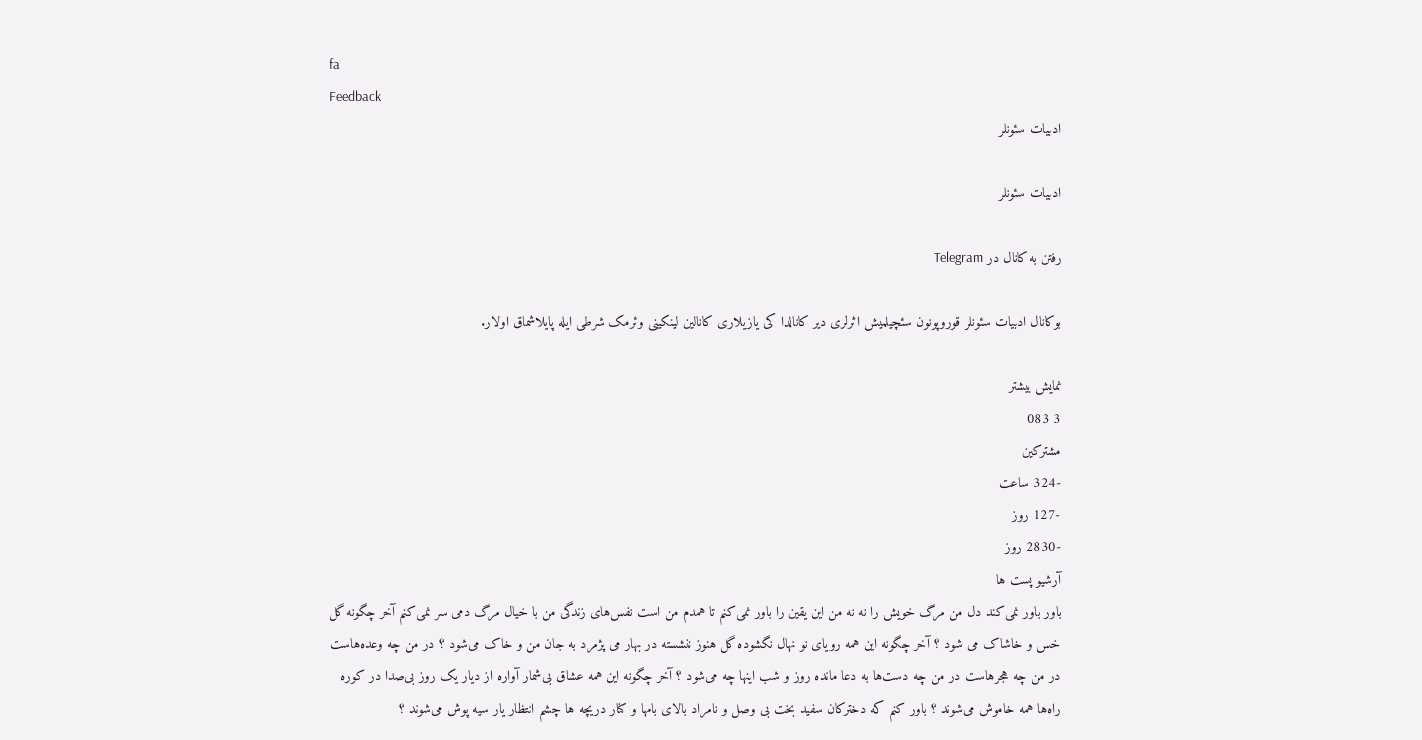fa
Feedback
ادبیات سئونلر

ادبیات سئونلر

رفتن به کانال در Telegram

بوکانال ادبیات سئونلر قوروپونون سئچیلمیش اثرلری دیر کانالدا کی یازیلاری کانالین لینکینی وئرمک شرطی ایله پایلاشماق اولار.

نمایش بیشتر
3 083
مشترکین
-324 ساعت
-127 روز
-2830 روز
آرشیو پست ها
باور باور نمی‌کند دل من مرگ خویش را نه نه من این یقین را باور نمی‌کنم تا همدم من است نفس‌های زندگی من با خیال مرگ دمی سر نمی‌کنم آخر چگونه گل خس و خاشاک می شود ؟ آخر چگونه این همه رویای نو نهال نگشوده گل هنوز ننشسته در بهار می پژمرد به جان من و خاک می‌شود ؟ در من چه وعده‌هاست در من چه هجرهاست در من چه دست‌ها به دعا مانده روز و شب اینها چه می‌شود ؟ آخر چگونه این همه عشاق بی‌شمار آواره از دیار یک روز بی‌صدا در کوره راه‌ها همه خاموش می‌شوند ؟ باور کنم که دخترکان سفید بخت بی وصل و نامراد بالای بامها و کنار دریچه ها چشم انتظار یار سیه پوش می‌شوند ؟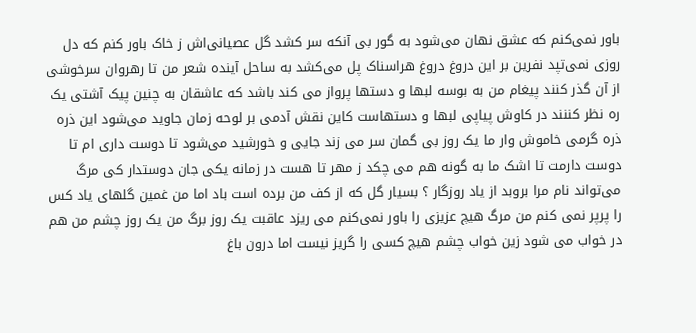باور نمی‌کنم که عشق نهان می‌شود به گور بی آنکه سر کشد گل عصیانی‌اش ز خاک باور کنم که دل روزی نمی‌تپد نفرین بر این دروغ دروغ هراسناک پل می‌کشد به ساحل آینده شعر من تا رهروان سرخوشی از آن گذر کنند پیغام من به بوسه لبها و دستها پرواز می کند باشد که عاشقان به چنین پیک آشتی یک ره نظر کننند در کاوش پیاپی لبها و دستهاست کاین نقش آدمی بر لوحه زمان جاوید می‌شود این ذره ذره گرمی خاموش وار ما یک روز بی گمان سر می زند جایی و خورشید می‌شود تا دوست داری ام تا دوست دارمت تا اشک ما به گونه هم می چکد ز مهر تا هست در زمانه یکی جان دوستدار کی مرگ می‌تواند نام مرا بروبد از یاد روزگار ؟ بسیار گل که از کف من برده است باد اما من غمین گلهای یاد کس را پرپر نمی کنم من مرگ هیچ عزیزی را باور نمی‌کنم می ریزد عاقبت یک روز برگ من یک روز چشم من هم در خواب می شود زین خواب چشم هیچ کسی را گریز نیست اما درون باغ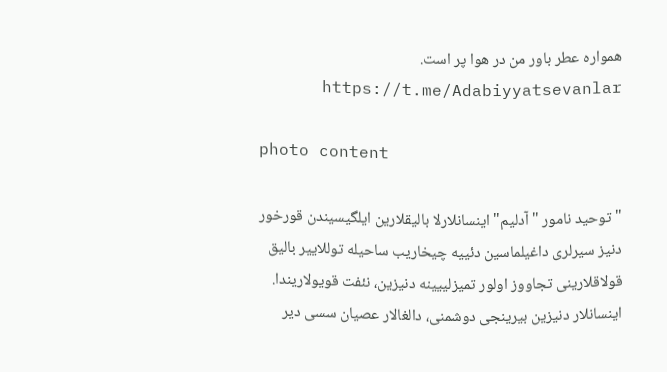همواره عطر باور من در هوا پر است. https://t.me/Adabiyyatsevanlar

photo content

"توحید نامور "آدلیم" اینسانلارلا بالیقلارین ایلگیسیندن قورخور دنیز سیرلری داغیلماسین دئییه چیخاریب ساحیله توللاییر بالیق قولاقلارینی تجاووز اولور تمیزلییینه دنیزین، نئفت قویولاریندا. اینسانلار دنیزین بیرینجی دوشمنی، دالغالار عصیان سسی دیر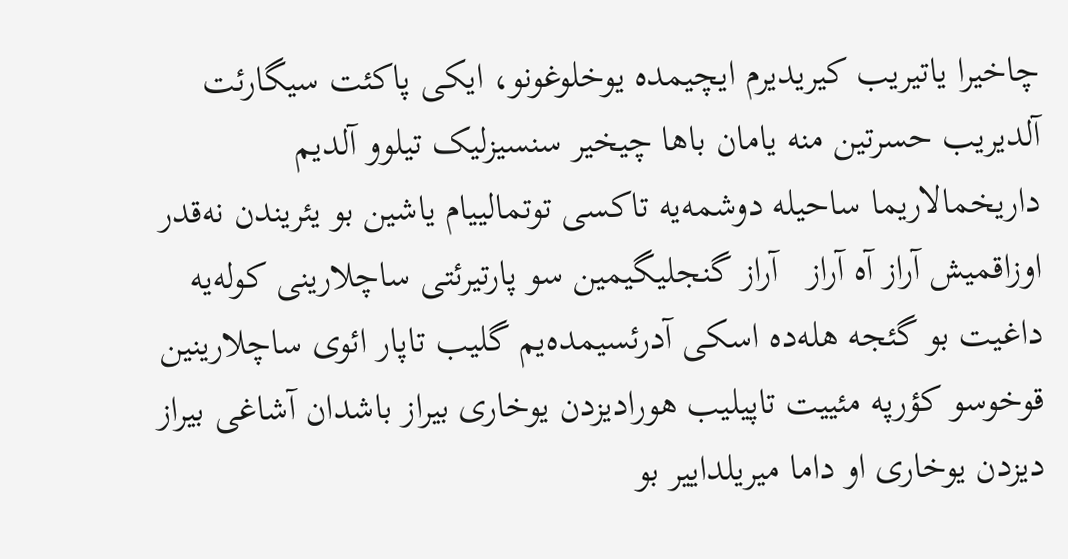چاخیرا یاتیریب کیریدیرم ایچیمده یوخلوغونو، ایکی پاکئت سیگارئت آلدیریب حسرتین منه یامان باها چیخیر سنسیزلیک تیلوو آلدیم داریخمالاریما ساحیله دوشمه‌یه تاکسی توتمالییام یاشین بو یئریندن نه‌قدر اوزاقمیش آراز آه آراز   آراز گنجلیگیمین سو پارتیرئتی ساچلارینی کوله‌یه داغیت بو گئجه هله‌ده اسکی آدرئسیمده‌یم گلیب تاپار ائوی ساچلارینین قوخوسو کؤرپه مئییت تاپیلیب هورادیزدن یوخاری بیراز باشدان آشاغی بیراز دیزدن یوخاری او داما میریلداییر بو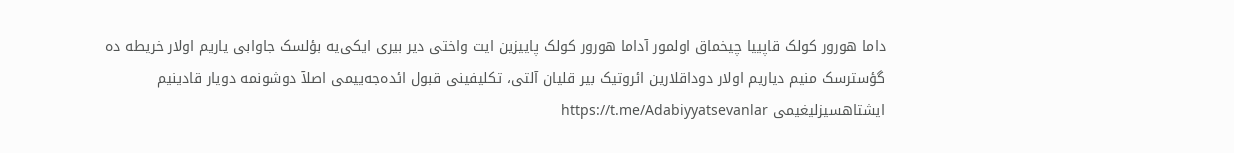داما هورور کولک قاپییا چیخماق اولمور آداما هورور کولک پاییزین ایت واختی دیر بیری ایکی‌یه بؤلسک جاوابی یاریم اولار خریطه ده گؤسترسک منیم دیاریم اولار دوداقلارین ائروتیک بیر قلیان آلتی، تکلیفینی قبول ائده‌جه‌ییمی اصلآ دوشونمه دویار قادینیم ایشتاهسیزلیغیمی https://t.me/Adabiyyatsevanlar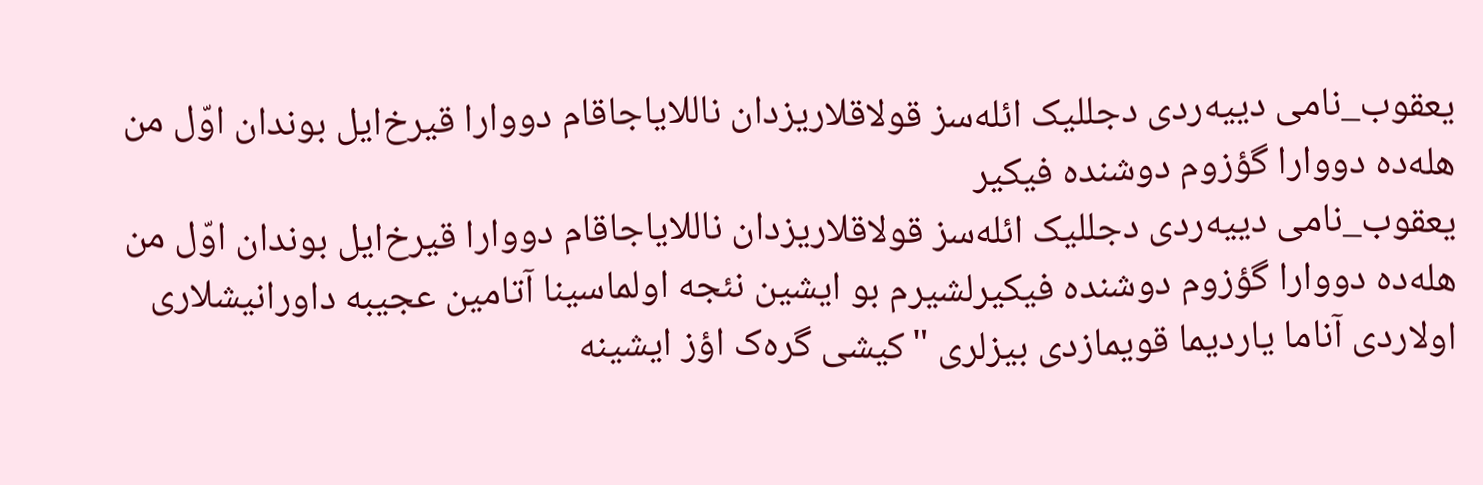یعقوب_نامی دییه‌ردی دجللیک ائله‌سز قولاقلاریزدان ناللایاجاقام دووارا قیرخ‌ایل بوندان اوّل من هله‌ده دووارا گؤزوم دوشنده فیکیر
یعقوب_نامی دییه‌ردی دجللیک ائله‌سز قولاقلاریزدان ناللایاجاقام دووارا قیرخ‌ایل بوندان اوّل من هله‌ده دووارا گؤزوم دوشنده فیکیرلشیرم بو ایشین نئجه اولماسینا آتامین عجیبه داورانیشلاری اولاردی آناما یاردیما قویمازدی بیزلری "کیشی گره‌ک اؤز ایشینه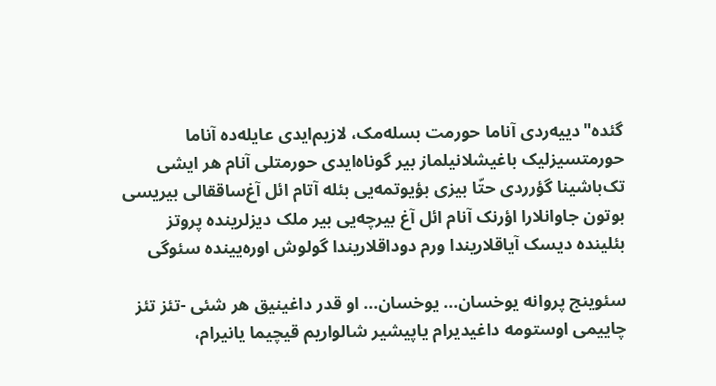گئده"دییه‌ردی آناما حورمت بسله‌مک، لازیم‌ایدی عایله‌ده آناما حورمتسیزلیک باغیشلانیلماز بیر گوناه‌ایدی حورمتلی آنام هر ایشی تک‌باشینا گؤرردی حتّا بیزی بؤیوتمه‌یی بئله آتام ائل آغ‌ساققالی بیریسی بوتون جاوانلارا اؤرنک آنام ائل آغ بیرچه‌یی بیر ملک دیزلرینده پروتز بئلینده دیسک آیاقلاریندا ورم دوداقلاریندا گولوش اوره‌یینده سئوگی

سئوینج پروانه یوخسان... یوخسان... او قدر داغینیق هر شئی -تئز تئز چاییمی اوستومه داغیدیرام یاپیشیر شالواریم قیچیما یانیرام،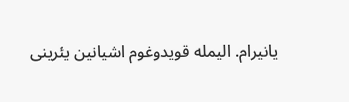یانیرام. الیمله قویدوغوم اشیانین یئرینی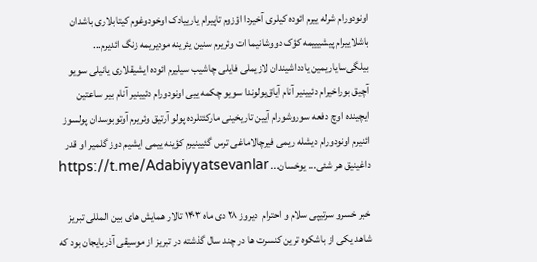اونودورام شرله ییرم ائوده کیلری آخیردا اؤزوم تاپیرام یارییادک اوخودوغوم کیتابلاری باشدان باشلاییرام پیشیییمه کؤک دووشانیما ات وئریرم سنین یئرینه مودیریمه زنگ ائدیرم... بیلگی‌سایاریمین یادداشیندان لازیملی فایلی چاشیب سیلیرم ائوده ایشیقلاری یانیلی سویو آچیق بوراخیرام دئیینیر آنام آیاق‌یولوندا سویو چکمه ییی اونودورام دئیینیر آنام بیر ساعتین ایچینده اوچ دفعه‌ سوروشورام آیین تاریخینی مارکئتلرده پولو آرتیق وئریرم آوتوبوسدان پولسوز ائنیرم اونودورام دیشله ریمی فیرچالاماغی ترس گئیینیرم کؤینه ییمی ایشیم دوز گلمیر او قدر داغینیق هر شئی... یوخسان... https://t.me/Adabiyyatsevanlar

خبر خسرو سرتیپی سلام و احترام  دیروز ۲۸ دی ماه ۱۴۰۳ تالار همایش های بین المللی تبریز شاهد یکی از باشکوه ترین کنسرت ها در چند سال گذشته در تبریز از موسیقی آذربایجان بود که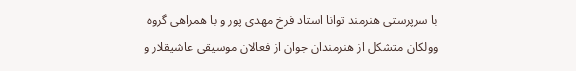با سرپرستی هنرمند توانا استاد فرخ مهدی پور و با همراهی گروه وولکان متشکل از هنرمندان جوان از فعالان موسیقی عاشیقلار و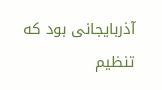آذربایجانی بود که تنظیم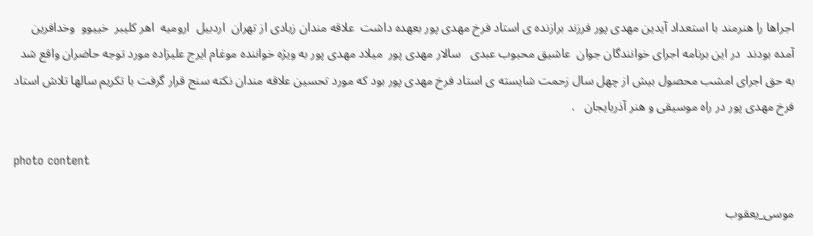اجراها را هنرمند با استعداد آیدین مهدی پور فرزند برازنده ی استاد فرخ مهدی پور بعهده داشت  علاقه مندان زیادی از تهران  اردبیل  ارومیه  اهر کلیبر  خییوو  وخدافرین آمده بودند  در این برنامه اجرای خوانندگان جوان  عاشیق محبوب عبدی   سالار مهدی پور  میلاد مهدی پور به ویژه خواننده موغام ایرج علیزاده مورد توجه حاضران واقع شد به حق اجرای امشب محصول بیش از چهل سال زحمت شایسته ی استاد فرخ مهدی پور بود که مورد تحسین علاقه مندان نکته سنج قرار گرفت با تکریم سالها تلاش استاد فرخ مهدی پور در راه موسیقی و هنر آذربایجان   .

photo content

موسی_یعقوب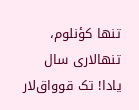تنها کؤنلوم، تنهالاری سال یادا! تک قوواق‌لار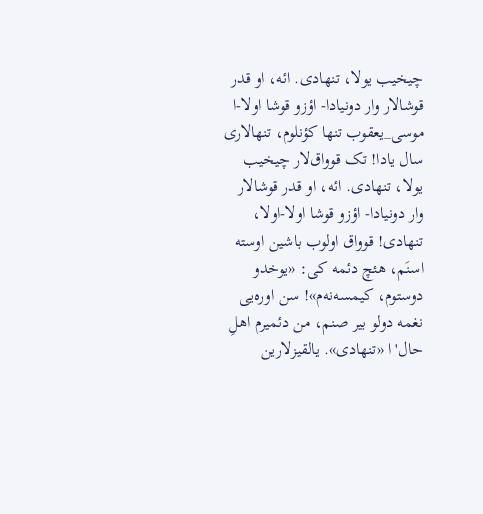چیخیب یولا، تنهادی. ائه، او قدر قوشالار وار دونیادا- اؤزو قوشا اولا-ا
موسی_یعقوب تنها کؤنلوم، تنهالاری سال یادا! تک قوواق‌لار چیخیب یولا، تنهادی. ائه، او قدر قوشالار وار دونیادا- اؤزو قوشا اولا-اولا، تنهادی! قوواق اولوب باشین اوسته اسنَم، هئچ دئمه کی: «یوخدو دوستوم، کیمسه‌نه‌م»! سن اوره‌یی نغمه دولو بیر صنم، من دئمیرم اهلِ حال'ا «تنهادی». یالقیزلارین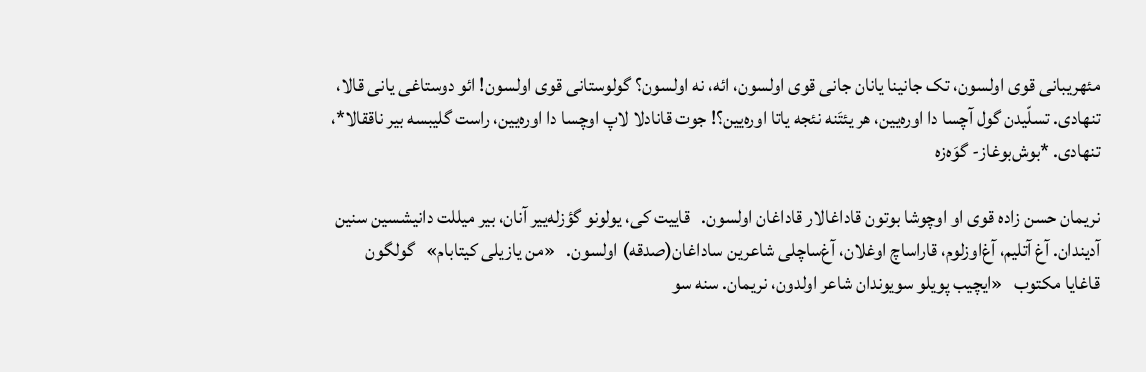مئهریبانی قوی اولسون، تک جانینا یانان جانی قوی اولسون، ائه، نه اولسون؟ گولوستانی قوی اولسون! ائو دوستاغی یانی قالا، تنهادی. تسلّیدن گول آچسا دا اوره‌یین، هر یئتَنه نئجه یاتا اوره‌یین؟! جوت قانادلا لاپ اوچسا دا اوره‌یین، راست گلیبسه بیر ناققالا*، تنهادی. *بوش‌بوغاز- گوَه‌زه

نریمان حسن زاده قوی او اوچوشا بوتون قاداغالار قاداغان اولسون.   قاییت کی، یولونو گؤزله‌ییر آنان، بیر میللت دانیشسین سنین آدیندان. آغ آتلیم، آغ‌اوزلوم، قاراساچ اوغلان، آغ‌ساچلی شاعرین ساداغان(صدقه) اولسون.   «من یازیلی کیتابام»   گولگون قاغایا مکتوب   «ایچیب پویلو سویوندان شاعر اولدون، نریمان. سنه سو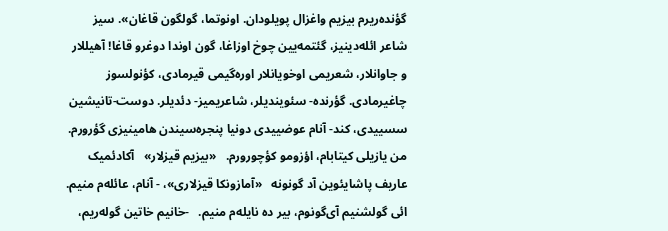گؤنده‌ریرم بیزیم واغزال پویلودان. اونوتما، گولگون قاغان». سیز شاعر ائله‌دینیز، گئتمه‌یین چوخ اوزاغا، گون اوندا دوغرو قاغا! آهیللار و جاوانلار، شعریمی اوخویانلار اوره‌گیمی قیرمادی، کؤنولسوز چاغیرمادی. گؤرنده- سئویندیلر، شاعریمیز- دئدیلر. دوست-تانیشین سسییدی، کند- آنام عوضییدی دونیا پنجره‌سیندن هامینیزی گؤرورم. من یازیلی کیتابام، اؤزومو کؤچورورم.   «بیزیم قیزلار»   آکادئمیک عاریف پاشایئوین آد گونونه   «آمازونکا قیزلاری»، - آنام، عائله‌‌م منیم. ائی گولشنیم آی‌گونوم، بیر ده نایله‌م منیم.   -خانیم خاتین گوله‌ریم،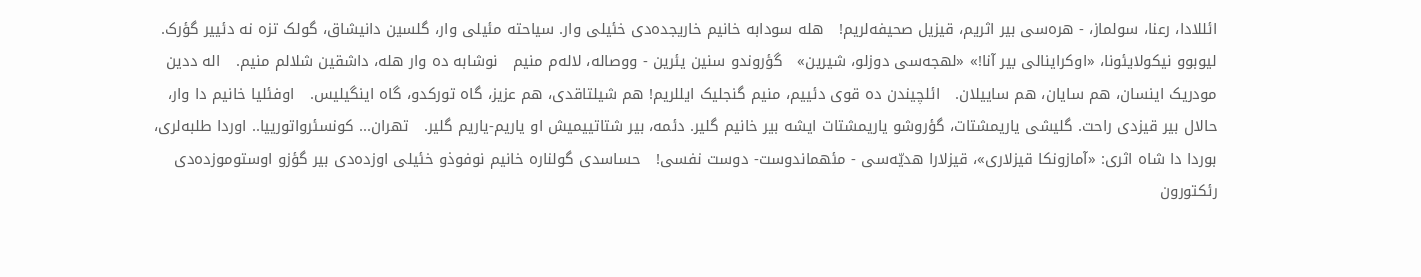ائللادا، رعنا، سولماز، - هره‌سی بیر اثریم، قیزیل صحیفه‌‌لریم!   هله سودابه خانیم خاریجده‌دی خئیلی وار. سیاحته مئیلی وار، گلسین دانیشاق، گولک تزه نه دئییر گؤرک.   لیوبوو نیکولایئونا، «اوکراینالی بیر آنا!» «لهجه‌سی دوزلو، شیرین»   گؤروندو سنین یئرین - ووصاله، لاله‌م منیم   نوشابه ده وار هله، داشقین شلالم منیم.   اله ددین مودریک اینسان، هم سایان، هم ساییلان.   ائلچیندن ده قوی دئییم، منیم گنجلیک ایللریم! هم شیلتاقدی، هم عزیز، گاه تورکدو، گاه اینگیلیس.   اوفئلیا خانیم دا وار، حالال بیر قیزدی راحت. گلیشی یاریمشتات، گؤروشو یاریمشتات ایشه بیر خانیم گلیر. دئمه، بیر شتاتییمیش او یاریم-یاریم گلیر.   تهران... کونسئرواتورییا.. اوردا طلبه‌‌لری، بوردا دا شاه اثری: «آمازونکا قیزلاری»، قیزلارا هديّه‌سی - مئهماندوست- دوست نفسی!   حساسدی گولناره خانیم نوفوذو خئیلی اوزده‌دی بیر گؤزو اوستوموزده‌دی رئکتورون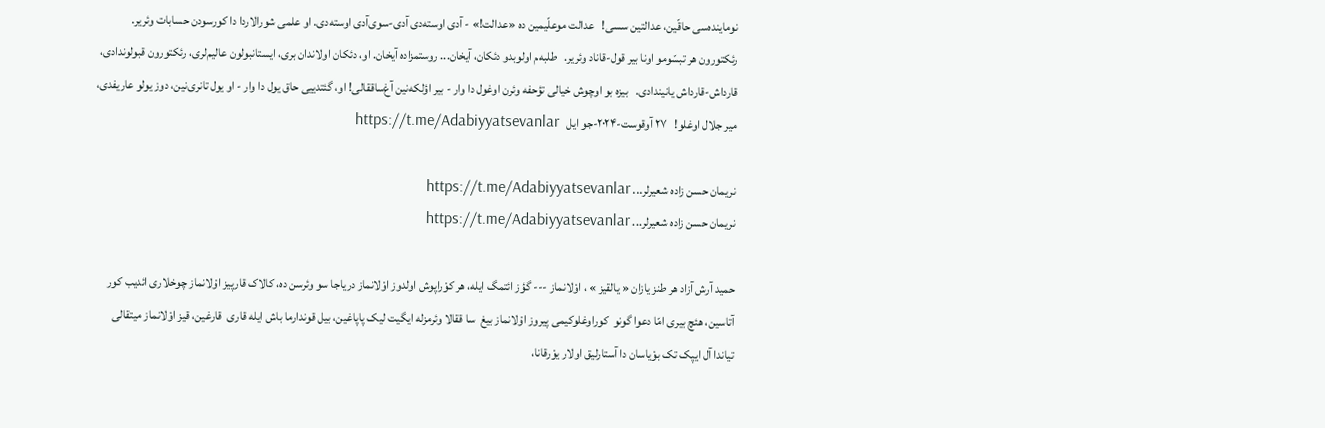نوماینده‌سی حاقّین، عدالتین سسی!   عدالت موعلّیمین ده «عدالت!» - آدی اوسته‌دی آدی-سوی‌آدی اوسته‌دی. او علمی شورالاردا دا کورسودن حسابات وئریر. رئکتورون هر تبسّومو اونا بیر قول-قاناد وئریر.   طلبه‌‌م اولوبدو دئکان، آیخان... روستمزاده آیخان. او، دئکان اولاندان بری، ایستانبولون عالیم‌لری، رئکتورون قبولوندادی، قارداش-قارداش یانیندادی.   بیزه بو اوچوش خیالی تؤحفه وئرن اوغول دا وار - بیر اؤلکه‌نین آغ‌ساققالی! او، گئتدییی حاق یول دا وار - او یول تانری‌نین، دوز یولو عاریفدی، میر جلال اوغلو!   ۲۷ آوقوست-۲۰۲۴-جو ایل   https://t.me/Adabiyyatsevanlar

نریمان حسن زاده شعیرلر... https://t.me/Adabiyyatsevanlar
نریمان حسن زاده شعیرلر... https://t.me/Adabiyyatsevanlar

حمید آرش آزاد هر طنز یازان « یالقیز » ، اوْلانماز --- گؤز ائتمگ ایله، هر کوْراپوش اولدوز اوْلانماز دریاجا سو وئرسن ده، کالاک قارپیز اوْلانماز چوخلاری ائدیب کور آتاسین، هئچ بیری امّا دعوا گونو  کوراوغلوکیمی پیروز اوْلانماز بیغ  سا ققالا وئرمزله ایگیت لیک پاپاغین، بیل قوندارما باش ایله قاری  قارغین، قیز اوْلانماز میتقالی تیاندا آل ایپک تک بوْیاسان دا آستارلیق اولار یوْرقانا،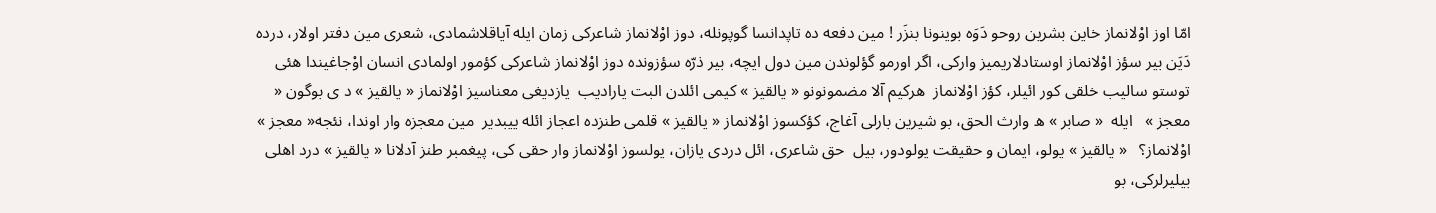امّا اوز اوْلانماز خاین بشرین روحو دَوَه بوینونا بنزَر ! مین دفعه ده تاپدانسا گوپونله، دوز اوْلانماز شاعرکی زمان ایله آیاقلاشمادی، شعری مین دفتر اولار، درده دَیَن بیر سؤز اوْلانماز اوستادلاریمیز وارکی، اگر اورمو گؤلوندن مین دول ایچه، بیر ذرّه سؤزونده دوز اوْلانماز شاعرکی کؤمور اولمادی انسان اوْجاغیندا هئی توستو سالیب خلقی کور ائیلر، کؤز اوْلانماز  هرکیم آلا مضمونونو « یالقیز » کیمی ائلدن البت یارادیب  یازدیغی معناسیز اوْلانماز « یالقیز » د ی بوگون « معجز »   ایله  « صابر » ه وارث الحق، بو شیرین بارلی آغاج، کؤکسوز اوْلانماز « یالقیز » قلمی طنزده اعجاز ائله ییبدیر  مین معجزه وار اوندا، نئجه« معجز » اوْلانماز؟   « یالقیز » یولو، ایمان و حقیقت یولودور، بیل  حق شاعری، ائل دردی یازان، یولسوز اوْلانماز وار حقی کی، پیغمبر طنز آدلانا « یالقیز » درد اهلی بیلیرلرکی، بو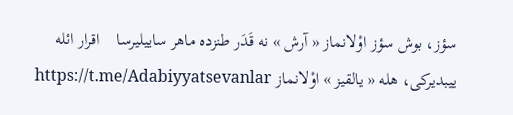سؤز، بوش سؤز اوْلانماز « آرش » نه قَدَر طنزده ماهر ساییلیرسا    اقرار ائله ییبدیرکی، هله « یالقیز » اوْلانماز https://t.me/Adabiyyatsevanlar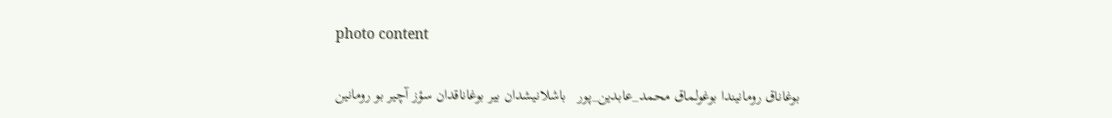photo content

بوغاناق رومانیندا بوغولماق محمد_عابدین‌_پور   باشلانیشدان بیر بوغاناقدان سؤز آچیر بو رومانین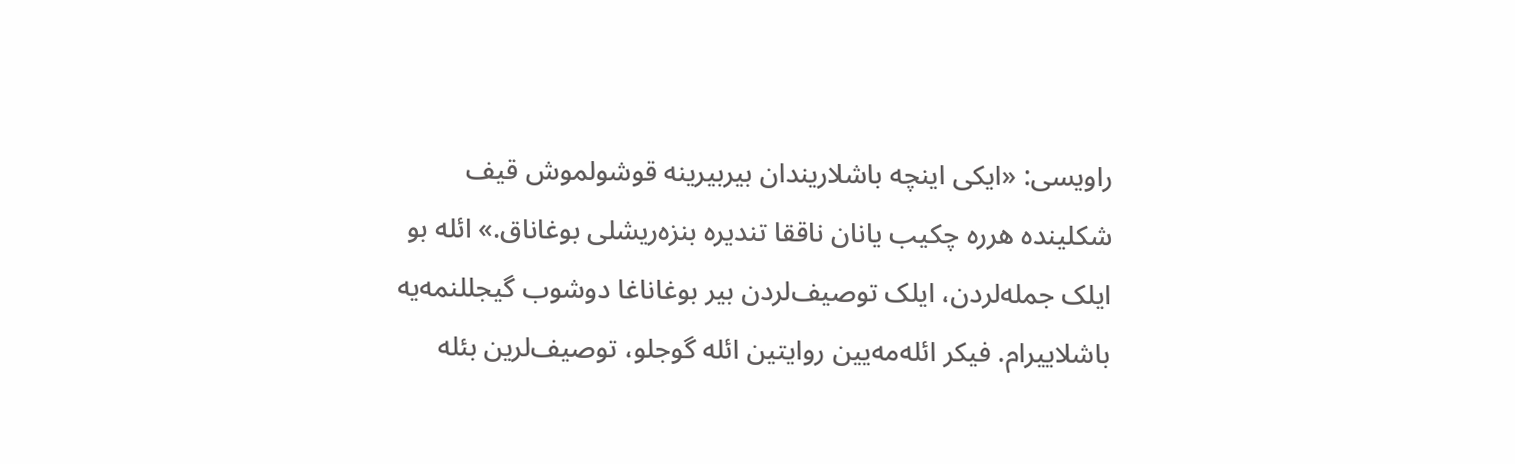راویسی: «ایکی اینچه باشلاریندان بیربیرینه قوشولموش قیف شکلینده هرره چکیب یانان ناققا تندیره بنزه‌ریشلی بوغاناق.» ائله بو ایلک جمله‌لردن، ایلک توصیف‌لردن بیر بوغاناغا دوشوب گیجللنمه‌یه  باشلاییرام. فیکر ائله‌مه‌یین روایتین ائله گوجلو، توصیف‌لرین بئله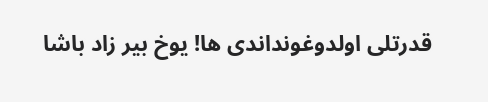قدرتلی اولدوغونداندی ها! یوخ بیر زاد باشا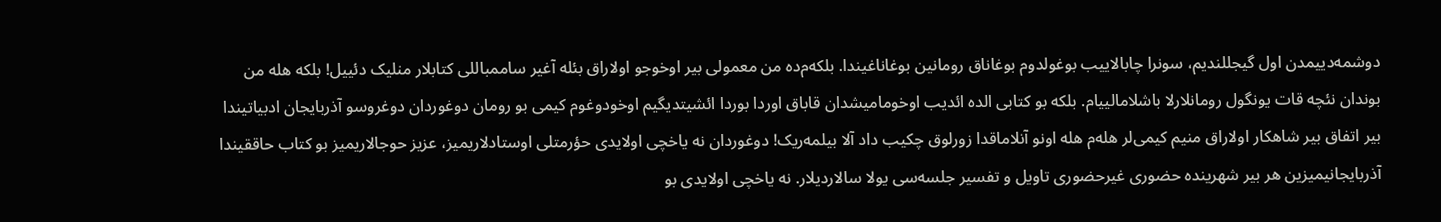دوشمه‌دییمدن اول گیجللندیم، سونرا چابالاییب بوغولدوم بوغاناق رومانین بوغاناغیندا. بلکه‌م‌ده من معمولی بیر اوخوجو اولاراق بئله آغیر ساممباللی کتابلار منلیک دئییل! بلکه هله من بوندان نئچه قات یونگول رومانلارلا باشلامالییام. بلکه بو کتابی الده ائدیب اوخومامیشدان قاباق اوردا بوردا ائشیتدیگیم اوخودوغوم کیمی بو رومان دوغوردان دوغروسو آذربایجان ادبیاتیندا بیر اتفاق بیر شاهکار اولاراق منیم کیمی‌لر هله‌م هله اونو آنلاماقدا زورلوق چکیب داد آلا بیلمه‌ریک! دوغوردان نه یاخچی اولایدی حؤرمتلی اوستادلاریمیز، عزیز حوجالاریمیز بو کتاب حاققیندا آذربایجانیمیزین هر بیر شهرینده حضوری غیرحضوری تاویل و تفسیر جلسه‌سی‌ یولا سالاردیلار. نه یاخچی اولایدی بو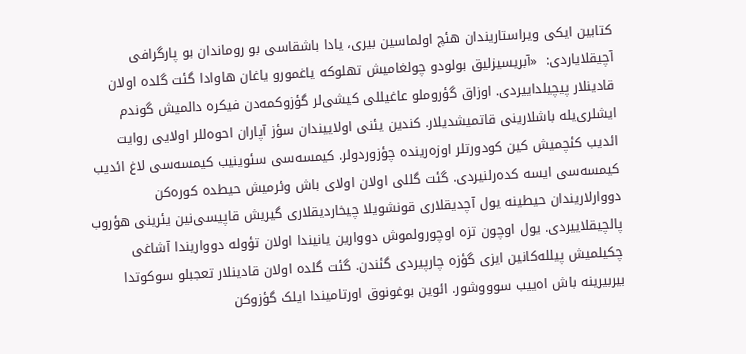کتابین ایکی ویراستاریندان هئچ اولماسین بیری، یادا باشقاسی بو روماندان بو پارگرافی آچیقلایاردی:  «آبریسیزلیق بولودو چولغامیش تهلوکه یاغمورو یاغان هاوادا گئت گلده اولان قادینلار پیچیلداییردی. اوزاق گؤروملو عاغیللی کیشی‌لر گؤزوکمه‌دن فیکره دالمیش گوندم ایشلری‌یله باشلارینی قاتمیشدیلار. کندین یئنی اولاییندان سؤز آپاران احوه‌للر اولایی روایت ائدیب کئچمیش کین کودورتلر اوزه‌رینده چؤزوردولر. کیمسه‌سی سئوینیب کیمسه‌سی لاغ ائدیب کیمسه‌سی ایسه کده‌رلنیردی. گئت گللی اولان اولای باش وئرمیش حیطده کوره‌کن دووارلاریندان حیطینه یول آچدیقلاری قونشویلا چیخاردیقلاری گیریش قاپیسی‌نین یئرینی هؤروب پالچیقلاییردی. یول اوچون تزه اوچورولموش دووارین یانیندا اولان تؤوله دوواریندا آشاغی چکیلمیش پیلله‌کانین ایزی گؤزه چارپیردی گئندن. گئت گلده اولان قادینلار تعجبلو سوكوتدا بیربیرینه باش اه‌ییب سوووشور. ائوین بوغونوق اورتامیندا ایلک گؤزوکن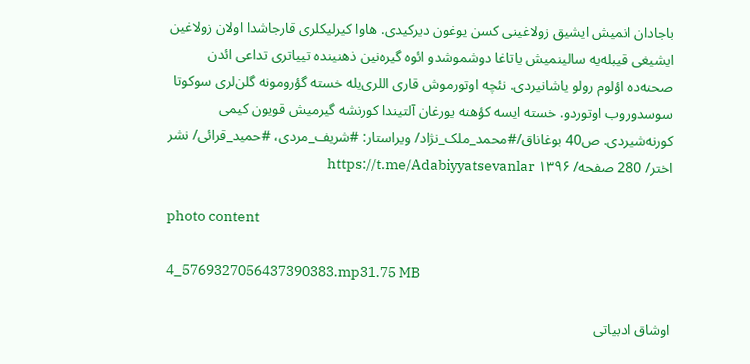باجادان انمیش ایشیق زولاغینی کسن یوغون دیرکیدی. هاوا کیرلیکلری قارجاشدا اولان زولاغین ایشیغی قیبله‌یه سالینمیش یاتاغا دوشموشدو ائوه گیره‌نین ذهنینده تییاتری تداعی ائدن صحنه‌ده اؤلوم رولو یاشانیردی. نئچه اوتورموش قاری اللری‌یله خسته گؤرومونه گلن‌لری سوکوتا سوسدوروب اوتوردو. خسته ایسه کؤهنه یورغان آلتیندا کورنشه گیرمیش قویون کیمی کورنه‌شیردی. ص40 بوغاناق/#محمد_ملک_نژاد/ ویراستار: #شریف_مردی، #حمید_قرائی/ نشر اختر/ 280 صفحه/ ۱۳۹۶ https://t.me/Adabiyyatsevanlar

photo content

4_5769327056437390383.mp31.75 MB

اوشاق ادبیاتی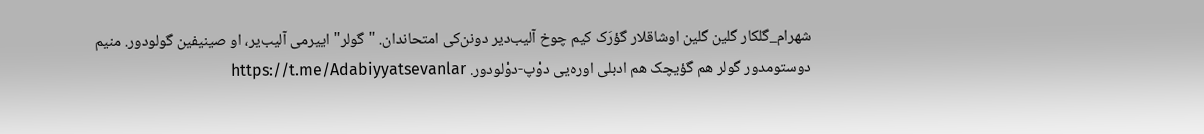شهرام_گلکار گلین گلین اوشاقلار گؤرَک کیم چوخ آلیب‌دیر دونن‌کی امتحاندان. "گولر" اییرمی آلیب‌یر، او صینیفین گولودور. منیم دوستومدور گولر هم گؤیچک هم ادبلی اوره‌یی دوْپ-دوْلودور. https://t.me/Adabiyyatsevanlar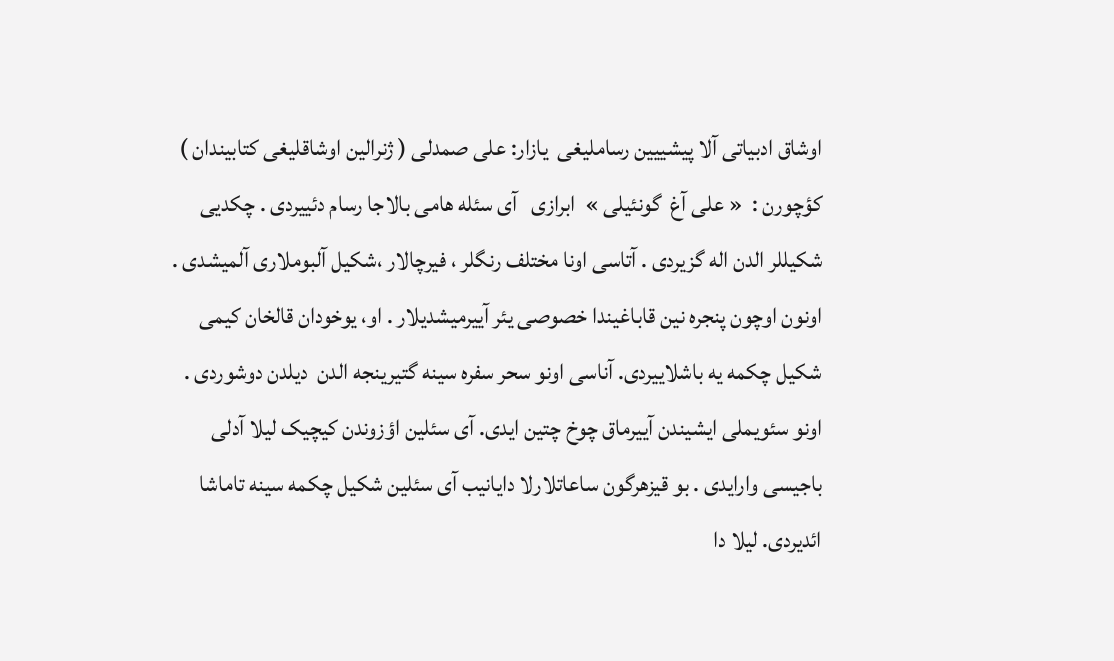اوشاق ادبیاتی آلا پیشییین رساملیغی  یازار: علی صمدلی ( ژنرالین اوشاقلیغی کتابیندان ) کؤچورن :  « علی آغ  گونئیلی »  ابرازی   آی سئله هامی بالاجا رسام دئییردی . چکدیی شکیللر الدن اله گزیردی . آتاسی اونا مختلف رنگلر ، فیرچالار ،شکیل آلبوملاری آلمیشدی . اونون اوچون پنجره نین قاباغیندا خصوصی یئر آییرمیشدیلار . او، یوخودان قالخان کیمی شکیل چکمه یه باشلاییردی. آناسی اونو سحر سفره سینه گتیرینجه الدن  دیلدن دوشوردی . اونو سئویملی ایشیندن آییرماق چوخ چتین ایدی. آی سئلین اؤزوندن کیچیک لیلا آدلی باجیسی وارایدی . بو قیزهرگون ساعاتلارلا دایانیب آی سئلین شکیل چکمه سینه تاماشا ائدیردی. لیلا دا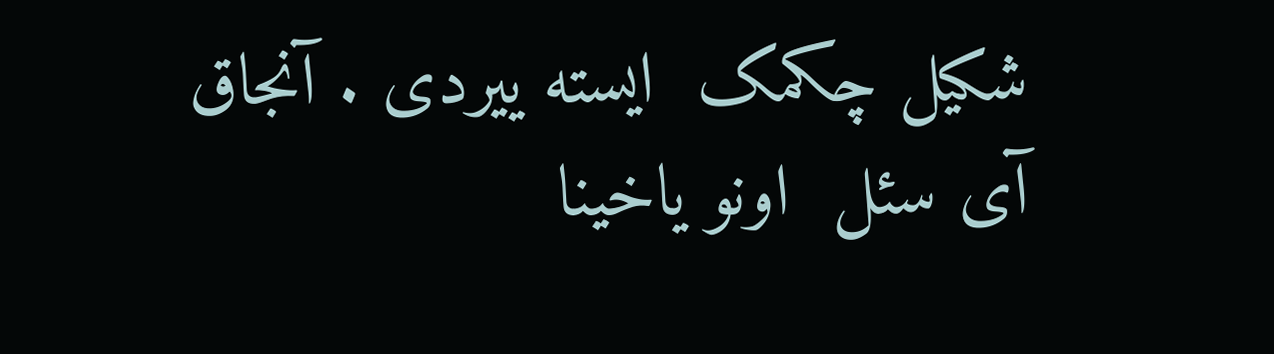شکیل چکمک  ایسته ییردی . آنجاق آی سئل  اونو یاخینا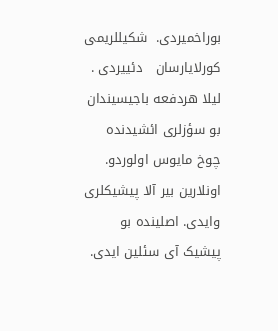بوراخمیردی.  شکیللریمی کورلایارسان   دئییردی .  لیلا هردفعه باجیسیندان بو سؤزلری ائشیدنده چوخ مایوس اولوردو.  اونلارین بیر آلا پیشیکلری وایدی. اصلینده بو پیشیک آی سئلین ایدی.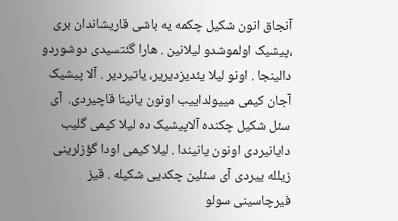آنجاق انون شکیل چکمه یه باشی قاریشاندان بری ،پیشیک اولموشدو لیلانین . هارا گئتسیدی دوشوردو دالینجا . اونو لیلا یئدیزدیریر، یاتیردیر . آلا پیشیک آجان کیمی مییولداییب اونون یانینا قاچیردی.  آی سئل شکیل چکنده آلاپیشیک ده لیلا کیمی گلیب دایانیردی اونون یانیندا . لیلا کیمی اودا گؤزلرینی زیلله ییردی آی سئلین چکدیی شکیله . قیز فیرچاسینی سولو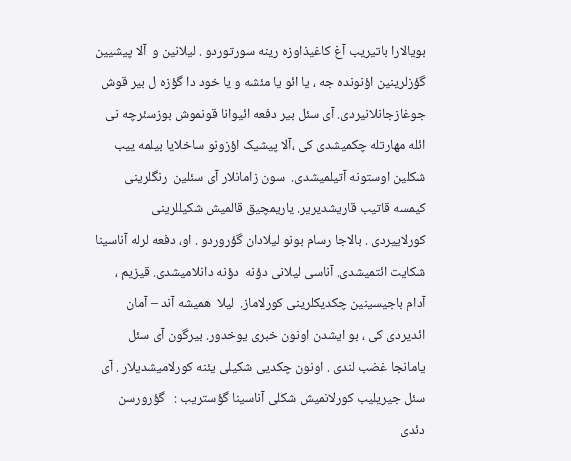بویالارا باتیریب آغ کاغیذاوزه رینه سورتوردو . لیلانین و  آلا پیشیین گؤزلرینین اؤنونده جه ، یا ائو یا مئشه و یا خود دا گؤزه ل بیر قوش جوغازجانلانیردی. آی سئل بیر دفعه ائیوانا قونموش بوزسئرچه نی ائله مهارتله چکمیشدی کی ،آلا پیشیک اؤزونو ساخلایا بیلمه ییب شکلین اوستونه آتیلمیشدی.  سون زامانلار آی سئلین  رنگلرینی کیمسه قاتیب قاریشدیریر. یاریمچیق قالمیش شکیللرینی کورلاییردی . بالاجا رسام بونو لیلادان گؤروردو . او، دفعه لرله آناسینا شکایت ائتمیشدی. آناسی لیلانی دؤنه  دؤنه دانلامیشدی. قیزیم ، آدام باجیسینین چکدیکلرینی کورلاماز.  لیلا  همیشه آند – آمان ائدیردی کی ، بو ایشدن اونون خبری یوخدور. بیرگون آی سئل یامانجا غضب لندی . اونون چکدیی شکیلی یئنه کورلامیشدیلار . آی سئل جیریلیب کورلانمیش شکلی آناسینا گؤستریب :   گؤرورسن  دئدی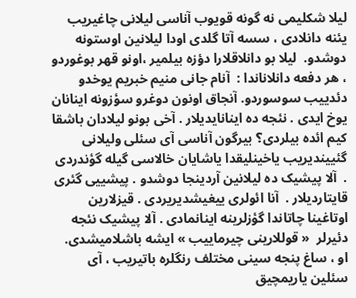لیلا شکلیمی نه گونه قویوب آناسی لیلانی چاغیریب یئنه دانلادی ، سسه آتا گلدی اودا لیلانین اوستونه دوشدو.  لیلا بو دانلاقلارا دؤزه بیلمیر ،اونو قهر بوغوردو ، هر دفعه دانلاناندا :  آنام جانی منیم خبریم یوخدو دئدییب سوسوردو. آنجاق اونون دوغرو سؤزونه اینانان یوخ ایدی . نئجه ده اینانایدیلار . آخی بونو لیلادان باشقا کیم ائده بیلردی؟ بیرگون آناسی آی سئلی ولیلانی گئییندیریب یاخینلیقدا یاشایان خالاسی گیله گؤندردی .  آلا پیشیک ده لیلانین آردینجا دوشدو . پیشییی گئری قایتاردیلار .  آنا ائولری ییغیشدیریردی . قیزلارین اوتاغینا چاتاندا گؤزلرینه اینانمادی . آلا پیشیک نئجه دئیرلر  « قوللارینی چیرماییب » ایشه باشلامیشدی.  او ، ساغ پنجه سینی مختلف رنگلره باتیریب ، آی سئلین یاریمچیق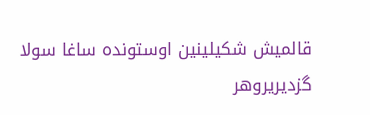قالمیش شکیلینین اوستونده ساغا سولا گزدیریروهر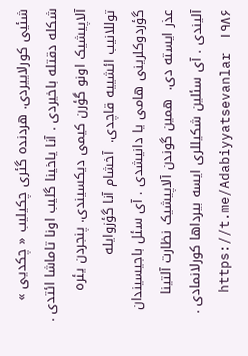شئیی کورلاییردی. هردنده گئری چکیلیب « چکدیی » شکله دقتله باخیردی . آنا یاخینا گلیب اونا تاماشا ائتدی . آلاپیشیک اونو گؤرن کیمی دیکسیندی. پنجردن یئره توللانیب ائشییه قاچدی.  آخشام آنا گؤزوایله گؤردوکلرینی هامی یا دانیشدی . آی سئل باجیسیندان عذر ایسته دی.  همین گوندن آلاپیشیک نظارت آلتینا آلیندی . آی سئلین شکیللری ایسه بیرداها کورلانمادی .  ۱۹۸۶   https://t.me/Adabiyyatsevanlar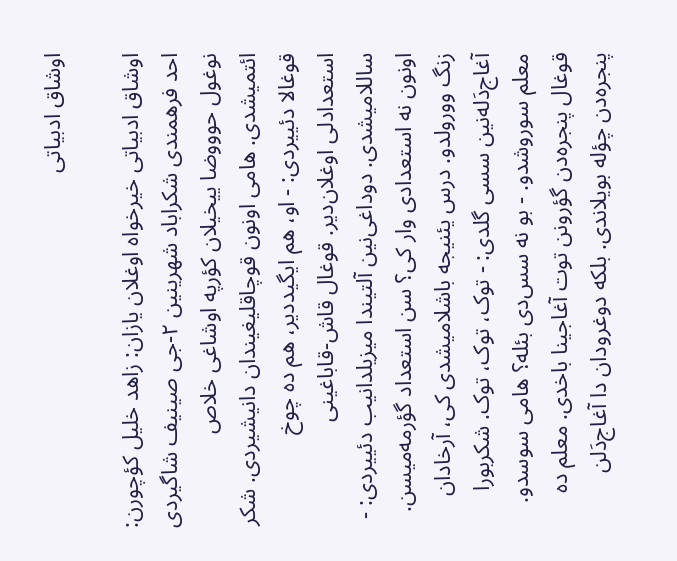اوشاق ادبیاتی

اوشاق ادبیاتی خیرخواه اوغلان يازان: زاهد خلیل كؤچورن: احد فرهمندی شکراباد شهرینین ۲-جی صینیف شاگیردی نوغول حوووضا ییخیلان کؤرپه اوشاغی خلاص ائتمیشدی. هامی اونون قوچاقلیغیندان دانیشیردی. شکر قوغالا دئییردی: - او، هم ایگیددیر، هم ده چوخ استعدادلی اوغلان‌دیر. قوغال قاش-قاباغینی ساللامیشدی. دوداغی‌نین آلتیندا میزیلدانیب دئییردی: - اونون نه استعدادی وار کی؟ سن استعداد گؤرمه‌میسن. زنگ وورولدو. درس یئنیجه باشلامیشدی کی، آرخادان آغاج‌دَ‌له‌نین سسی گلدی: - توک، توک، توک. شکربورا معلم سوروشدو. - بو نه سس‌دی بئله؟ هامی سوسدو. قوغال پنجره‌دن گؤرونن توت آغاجینا باخدی. معلم ده پنجره‌دن چؤله بویلاندی. بلکه دوغرودان دا آغاج‌دَلن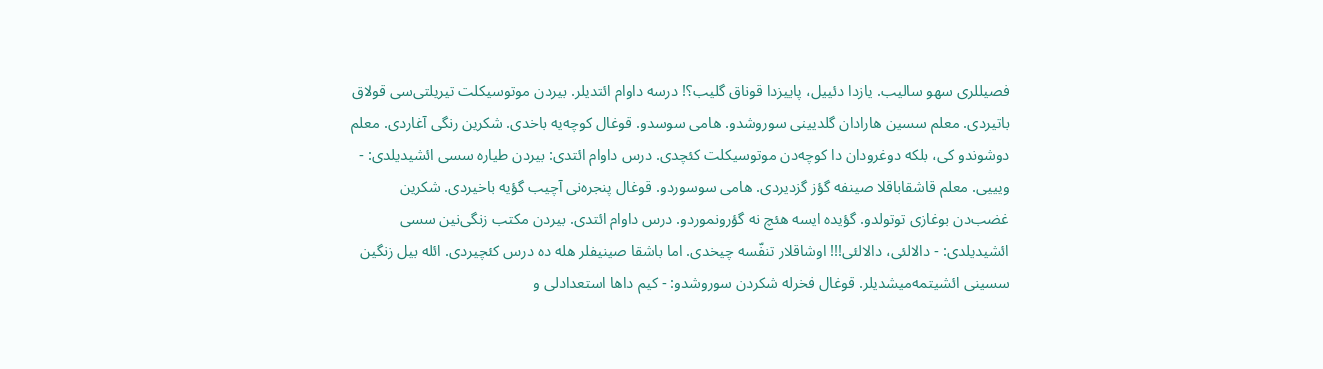فصیللری سهو سالیب. یازدا دئییل، پاییزدا قوناق گلیب؟! درسه داوام ائتدیلر. بیردن موتوسيکلت تیریلتی‌سی قولاق باتیردی. معلم سسین هارادان گلدیینی سوروشدو. هامی سوسدو. قوغال کوچه‌یه باخدی. شکرین رنگی آغاردی. معلم دوشوندو کی، بلکه دوغرودان دا کوچه‌دن موتوسيکلت کئچدی. درس داوام ائتدی: بیردن طیاره سسی ائشیدیلدی: - ویییی. معلم قاشقاباقلا صینفه گؤز گزدیردی. هامی سوسوردو. قوغال پنجره‌نی آچیب گؤیه باخیردی. شکرین غضب‌دن بوغازی توتولدو. گؤیده ایسه هئچ نه گؤرونموردو. درس داوام ائتدی. بیردن مکتب زنگی‌نین سسی ائشیدیلدی: - دالالئی، دالالئی!!! اوشاقلار تنفّسه چیخدی. اما باشقا صینیفلر هله ده درس کئچیردی. ائله بیل زنگین سسینی ائشیتمه‌میشدیلر. قوغال فخرله شکردن سوروشدو: - کیم داها استعدادلی و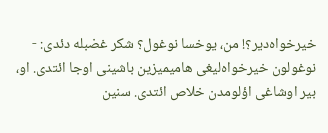خیرخواه‌دیر؟! من، یوخسا نوغول؟ شکر غضبله دئدی: - نوغولون خیرخواه‌لیغی هامیمیزین باشینی اوجا ائتدی. او، بیر اوشاغی اؤلومدن خلاص ائتدی. سنین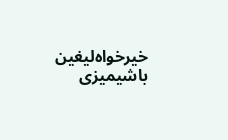خیرخواه‌لیغین باشیمیزی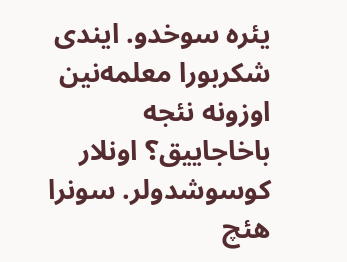یئره سوخدو. ایندی شکربورا معلمه‌نین اوزونه نئجه باخاجاییق؟ اونلار کوسوشدولر. سونرا هئچ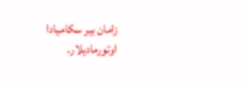زامان بیر سکامیادا اوتورمادیلار.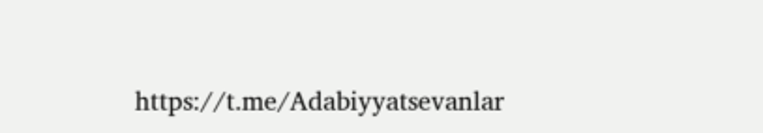https://t.me/Adabiyyatsevanlar